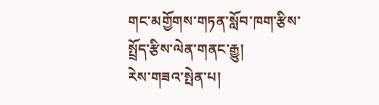གང་མགྱོགས་གཏན་སློབ་ཁག་རྩིས་སྤྲོད་རྩིས་ལེན་གནང་རྒྱུ།
རེས་གཟའ་སྤེན་པ།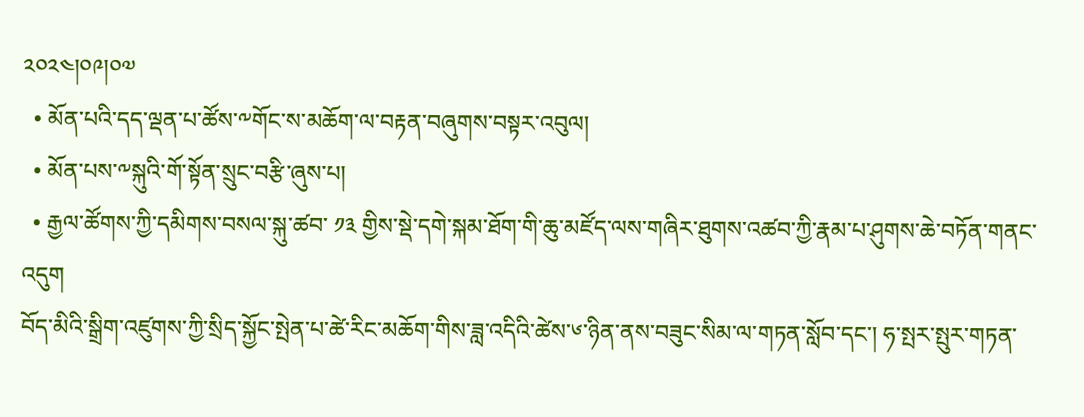༢༠༢༤།༠༩།༠༧
  • མོན་པའི་དད་ལྡན་པ་ཚོས་༸གོང་ས་མཆོག་ལ་བརྟན་བཞུགས་བསྟར་འབུལ།
  • མོན་པས་༸སྐུའི་གོ་སྟོན་སྲུང་བརྩི་ཞུས་པ།
  • རྒྱལ་ཚོགས་ཀྱི་དམིགས་བསལ་སྐུ་ཚབ་ ༡༣ གྱིས་སྡེ་དགེ་སྐམ་ཐོག་གི་ཆུ་མཛོད་ལས་གཞིར་ཐུགས་འཚབ་ཀྱི་རྣམ་པ་ཤུགས་ཆེ་བཏོན་གནང་འདུག
བོད་མིའི་སྒྲིག་འཛུགས་ཀྱི་སྲིད་སྐྱོང་སྤེན་པ་ཚེ་རིང་མཆོག་གིས་ཟླ་འདིའི་ཚེས་༦་ཉིན་ནས་བཟུང་སིམ་ལ་གཏན་སློབ་དང་། ཧ་སྤར་སྤུར་གཏན་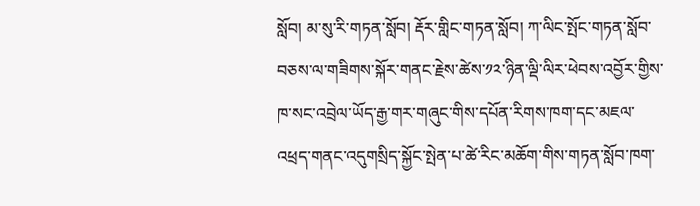སློབ། མ་སུ་རི་གཏན་སློབ། རྡོར་གླིང་གཏན་སློབ། ཀ་ལིང་སྤོང་གཏན་སློབ་བཅས་ལ་གཟིགས་སྐོར་གནང་རྗེས་ཚེས་༡༢་ཉིན་ལྡི་ལིར་ཕེབས་འབྱོར་གྱིས་ཁ་སང་འབྲེལ་ཡོད་རྒྱ་གར་གཞུང་གིས་དཔོན་རིགས་ཁག་དང་མཇལ་འཕྲད་གནང་འདུགསྲིད་སྐྱོང་སྤེན་པ་ཚེ་རིང་མཆོག་གིས་གཏན་སློབ་ཁག་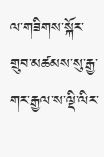ལ་གཟིགས་སྐོར་གྲུབ་མཚམས་སུ་རྒྱ་གར་རྒྱལ་ས་ལྡི་ལིར་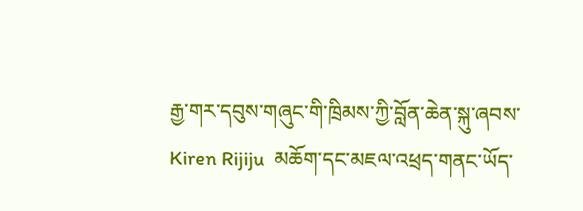རྒྱ་གར་དབུས་གཞུང་གི་ཁྲིམས་ཀྱི་བློན་ཆེན་སྐུ་ཞབས་ Kiren Rijiju  མཆོག་དང་མཇལ་འཕྲད་གནང་ཡོད་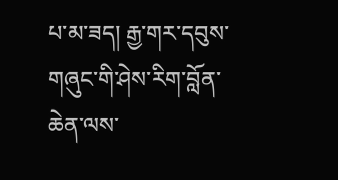པ་མ་ཟད། རྒྱ་གར་དབུས་གཞུང་གི་ཤེས་རིག་བློན་ཆེན་ལས་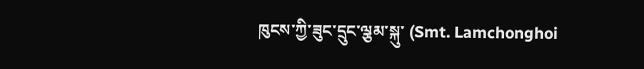ཁུངས་ཀྱི་ཟུང་དྲུང་ལྕམ་སྐུ་ (Smt. Lamchonghoi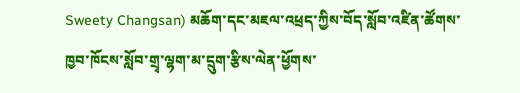Sweety Changsan) མཆོག་དང་མཇལ་འཕྲད་ཀྱིས་བོད་སློབ་འཛིན་ཚོགས་ཁྱབ་ཁོངས་སློབ་གྲྭ་ལྷག་མ་དྲུག་རྩིས་ལེན་ཕྱོགས་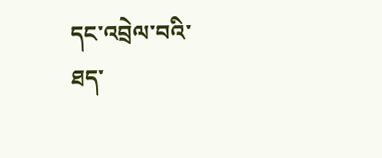དང་འབྲེལ་བའི་ཐད་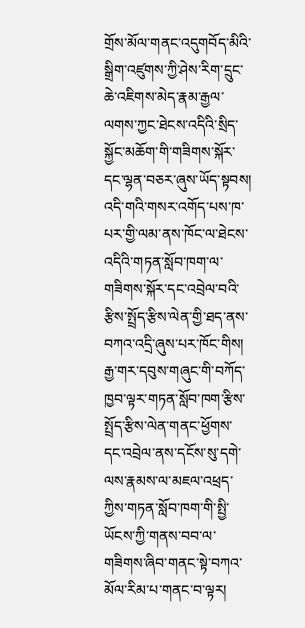གྲོས་མོལ་གནང་འདུགབོད་མིའི་སྒྲིག་འཛུགས་ཀྱི་ཤེས་རིག་དྲུང་ཆེ་འཇིགས་མེད་རྣམ་རྒྱལ་ལགས་ཀྱང་ཐེངས་འདིའི་སྲིད་སྐྱོང་མཆོག་གི་གཟིགས་སྐོར་དང་ལྷན་བཅར་ཞུས་ཡོད་སྟབས། འདི་གའི་གསར་འགོད་པས་ཁ་པར་གྱི་ལམ་ནས་ཁོང་ལ་ཐེངས་འདིའི་གཏན་སློབ་ཁག་ལ་གཟིགས་སྐོར་དང་འབྲེལ་བའི་རྩིས་སྤྲོད་རྩིས་ལེན་གྱི་ཐད་ནས་བཀའ་འདྲི་ཞུས་པར་ཁོང་གིས། རྒྱ་གར་དབུས་གཞུང་གི་བཀོད་ཁྱབ་ལྟར་གཏན་སློབ་ཁག་རྩིས་སྤྲོད་རྩིས་ལེན་གནང་ཕྱོགས་དང་འབྲེལ་ནས་དངོས་སུ་དགེ་ལས་རྣམས་ལ་མཇལ་འཕྲད་ཀྱིས་གཏན་སློབ་ཁག་གི་སྤྱི་ཡོངས་ཀྱི་གནས་བབ་ལ་གཟིགས་ཞིབ་གནང་སྟེ་བཀའ་མོལ་རིམ་པ་གནང་བ་ལྟར།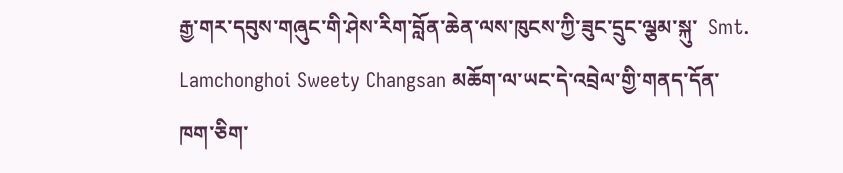རྒྱ་གར་དབུས་གཞུང་གི་ཤེས་རིག་བློན་ཆེན་ལས་ཁུངས་ཀྱི་ཟུང་དྲུང་ལྕམ་སྐུ་  Smt. Lamchonghoi Sweety Changsan མཆོག་ལ་ཡང་དེ་འབྲེལ་གྱི་གནད་དོན་ཁག་ཅིག་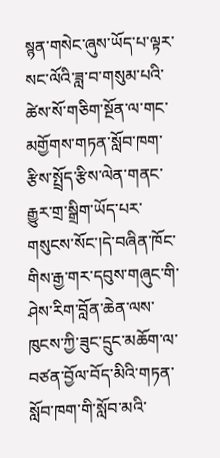སྙན་གསེང་ཞུས་ཡོད་པ་ལྟར་སང་ལོའི་ཟླ་བ་གསུམ་པའི་ཚེས་སོ་གཅིག་སྔོན་ལ་གང་མགྱོགས་གཏན་སློབ་ཁག་རྩིས་སྤྲོད་རྩིས་ལེན་གནང་རྒྱུར་གྲ་སྒྲིག་ཡོད་པར་གསུངས་སོང་།དེ་བཞིན་ཁོང་གིས་རྒྱ་གར་དབུས་གཞུང་གི་ཤེས་རིག་བློན་ཆེན་ལས་ཁུངས་ཀྱི་ཟུང་དྲུང་མཆོག་ལ་བཙན་བྱོལ་བོད་མིའི་གཏན་སློབ་ཁག་གི་སློབ་མའི་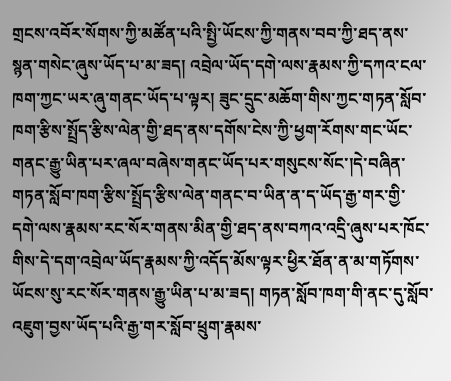གྲངས་འབོར་སོགས་ཀྱི་མཚོན་པའི་སྤྱི་ཡོངས་ཀྱི་གནས་བབ་ཀྱི་ཐད་ནས་སྙན་གསེང་ཞུས་ཡོད་པ་མ་ཟད། འབྲེལ་ཡོད་དགེ་ལས་རྣམས་ཀྱི་དཀའ་ངལ་ཁག་ཀྱང་ཡར་ཞུ་གནང་ཡོད་པ་ལྟར། ཟུང་དྲུང་མཆོག་གིས་ཀྱང་གཏན་སློབ་ཁག་རྩིས་སྤྲོད་རྩིས་ལེན་གྱི་ཐད་ནས་དགོས་ངེས་ཀྱི་ཕྱག་རོགས་གང་ཡོང་གནང་རྒྱུ་ཡིན་པར་ཞལ་བཞེས་གནང་ཡོད་པར་གསུངས་སོང་།དེ་བཞིན་གཏན་སློབ་ཁག་རྩིས་སྤྲོད་རྩིས་ལེན་གནང་བ་ཡིན་ན་ད་ཡོད་རྒྱ་གར་གྱི་དགེ་ལས་རྣམས་རང་སོར་གནས་མིན་གྱི་ཐད་ནས་བཀའ་འདྲི་ཞུས་པར་ཁོང་གིས་དེ་དག་འབྲེལ་ཡོད་རྣམས་ཀྱི་འདོད་མོས་ལྟར་ཕྱིར་ཐོན་ན་མ་གཏོགས་ཡོངས་སུ་རང་སོར་གནས་རྒྱུ་ཡིན་པ་མ་ཟད། གཏན་སློབ་ཁག་གི་ནང་དུ་སློབ་འཇུག་བྱས་ཡོད་པའི་རྒྱ་གར་སློབ་ཕྲུག་རྣམས་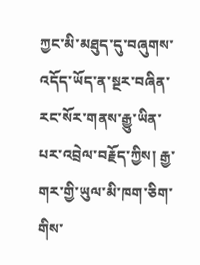ཀྱང་མི་མཐུད་དུ་བཞུགས་འདོད་ཡོད་ན་སྔར་བཞིན་རང་སོར་གནས་རྒྱུ་ཡིན་པར་འབྲེལ་བརྗོད་ཀྱིས། རྒྱ་གར་གྱི་ཡུལ་མི་ཁག་ཅིག་གིས་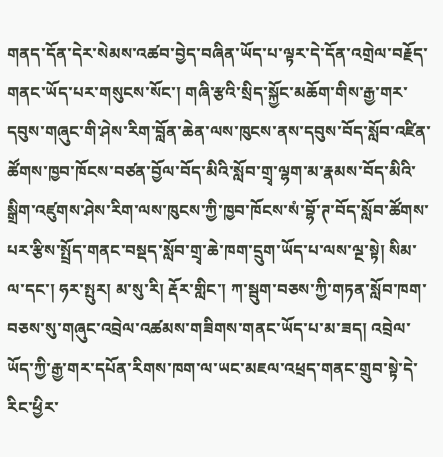གནད་དོན་དེར་སེམས་འཚབ་བྱེད་བཞིན་ཡོད་པ་ལྟར་དེ་དོན་འགྲེལ་བརྗོད་གནང་ཡོད་པར་གསུངས་སོང་། གཞི་རྩའི་སྲིད་སྐྱོང་མཆོག་གིས་རྒྱ་གར་དབུས་གཞུང་གི་ཤེས་རིག་བློན་ཆེན་ལས་ཁུངས་ནས་དབུས་བོད་སློབ་འཛིན་ཚོགས་ཁྱབ་ཁོངས་བཙན་བྱོལ་བོད་མིའི་སློབ་གྲྭ་ལྷག་མ་རྣམས་བོད་མིའི་སྒྲིག་འཛུགས་ཤེས་རིག་ལས་ཁུངས་ཀྱི་ཁྱབ་ཁོངས་སཾ་བྷོ་ཊ་བོད་སློབ་ཚོགས་པར་རྩིས་སྤྲོད་གནང་བསྡད་སློབ་གྲྭ་ཆེ་ཁག་དྲུག་ཡོད་པ་ལས་ལྔ་སྟེ། སིམ་ལ་དང་། ཧར་སྤུར། མ་སུ་རི། རྡོར་གླིང་། ཀ་སྦུག་བཅས་ཀྱི་གཏན་སློབ་ཁག་བཅས་སུ་གཞུང་འབྲེལ་འཚམས་གཟིགས་གནང་ཡོད་པ་མ་ཟད། འབྲེལ་ཡོད་ཀྱི་རྒྱ་གར་དཔོན་རིགས་ཁག་ལ་ཡང་མཇལ་འཕྲད་གནང་གྲུབ་སྟེ་དེ་རིང་ཕྱིར་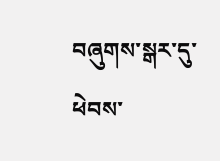བཞུགས་སྒར་དུ་ཕེབས་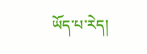ཡོད་པ་རེད།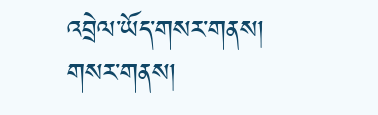འབྲེལ་ཡོད་གསར་གནས།
གསར་གནས།